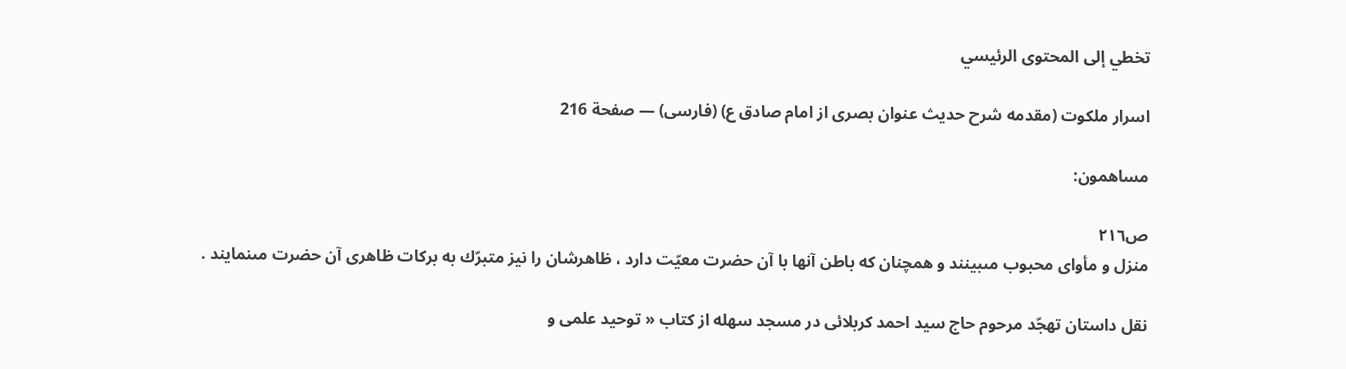تخطي إلى المحتوى الرئيسي

اسرار ملكوت (مقدمه شرح حديث عنوان بصرى از امام صادق ع) (فارسى) — صفحة 216

مساهمون:

ص٢١٦
منزل و مأواى محبوب مىبينند و همچنان كه باطن آنها با آن حضرت معيّت دارد ، ظاهرشان را نيز متبرّك به بركات ظاهرى آن حضرت مىنمايند .

نقل داستان تهجّد مرحوم حاج سيد احمد كربلائى در مسجد سهله از كتاب « توحيد علمى و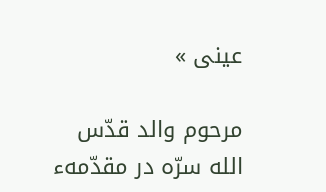عينى »

مرحوم والد قدّس الله سرّه در مقدّمهء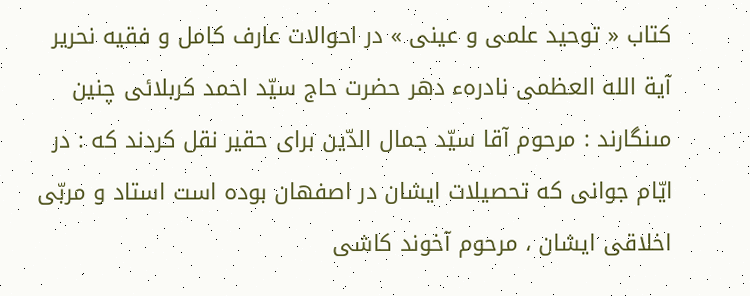كتاب « توحيد علمى و عينى » در احوالات عارف كامل و فقيه نحرير آية الله العظمى نادرهء دهر حضرت حاج سيّد احمد كربلائى چنين مىنگارند : مرحوم آقا سيّد جمال الدّين براى حقير نقل كردند كه : در ايّام جوانى كه تحصيلات ايشان در اصفهان بوده است استاد و مربّى اخلاقى ايشان ، مرحوم آخوند كاشى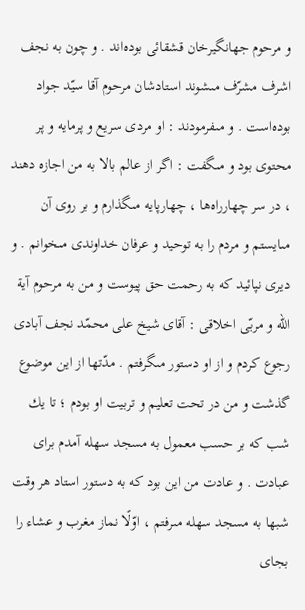و مرحوم جهانگيرخان قشقائى بوده‌اند . و چون به نجف اشرف مشرّف مىشوند استادشان مرحوم آقا سيّد جواد بوده‌است . و مىفرمودند : او مردى سريع و پرمايه و پر محتوى بود و مىگفت : اگر از عالم بالا به من اجازه دهند ، در سر چهارراه‌ها ، چهارپايه مىگذارم و بر روى آن مىايستم و مردم را به توحيد و عرفان خداوندى مىخوانم . و ديرى نپائيد كه به رحمت حق پيوست و من به مرحوم آية الله و مربّى اخلاقى : آقاى شيخ على محمّد نجف آبادى رجوع كردم و از او دستور مىگرفتم . مدّتها از اين موضوع گذشت و من در تحت تعليم و تربيت او بودم ؛ تا يك شب كه بر حسب معمول به مسجد سهله آمدم براى عبادت . و عادت من اين بود كه به دستور استاد هر وقت شبها به مسجد سهله مىرفتم ، اوّلًا نماز مغرب و عشاء را بجاى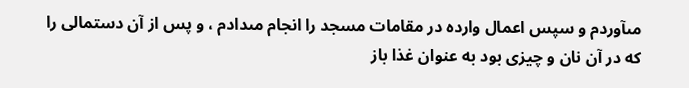مىآوردم و سپس اعمال وارده در مقامات مسجد را انجام مىدادم ، و پس از آن دستمالى را كه در آن نان و چيزى بود به عنوان غذا باز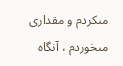مىكردم و مقدارى مىخوردم ، آنگاه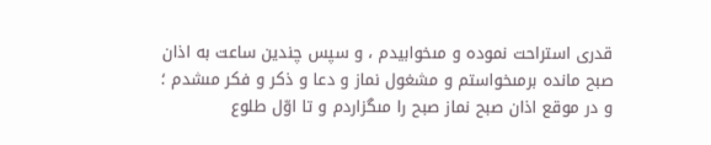قدرى استراحت نموده و مىخوابيدم ، و سپس چندين ساعت به اذان صبح مانده برمىخواستم و مشغول نماز و دعا و ذكر و فكر مىشدم ؛ و در موقع اذان صبح نماز صبح را مىگزاردم و تا اوّل طلوع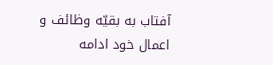آفتاب به بقيّه وظائف و اعمال خود ادامه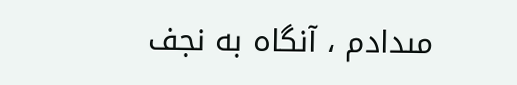مىدادم ، آنگاه به نجف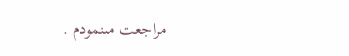مراجعت مىنمودم .